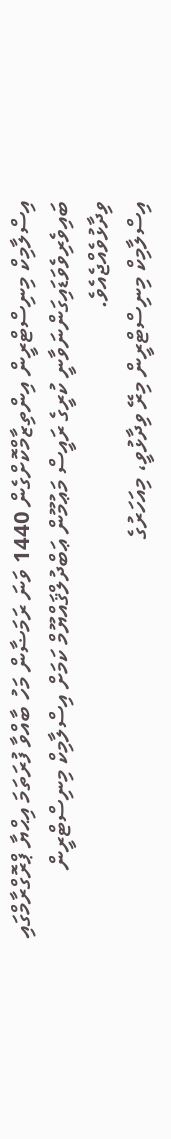އިސްލާމިކް މިނިސްޓްރީން އިންތިޒާމްކޮށްގެން 1440 ވަނަ ރަމަޟާން މަހު ބާއްވާ ފުރަތަމަ އިޙްޔާ ޕްރޮގްރާމްގައި ބައިވެރިވެވަޑައިގަންނަވާނީ ކުރީގެ ރައީސް މަޢުމޫން ޢަބްދުލްޤައްޔޫމް ކަމަށް އިސްލާމިކް މިނިސްޓްރީން ވިދާޅުވެއްޖެއެވެ.
އިސްލާމިކް މިނިސްޓްރީން މިރޭ ވިދާޅުވީ، މިއަހަރުގެ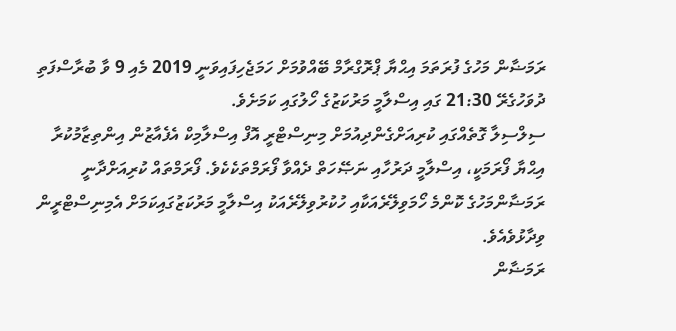ރަމަޟާން މަހުގެ ފުރަތަމަ އިޙްޔާ ޕްރޮގްރާމް ބޭއްވުމަށް ހަމަޖެހިފައިވަނީ 2019 މެއި 9 ވާ ބުރާސްފަތި ދުވަހުގެރޭ 21:30 ގައި އިސްލާމީ މަރުކަޒުގެ ހޯލުގައި ކަމަށެވެ.
ސިލްސިލާ ގޮތެއްގައި ކުރިއަށްގެންދިއުމަށް މިނިސްޓްރީ އޮފް އިސްލާމިކް އެފެއާޒުން އިންތިޒާމުކުރާ އިޙްޔާ ފޯރަމަކީ، އިސްލާމީ ދަރުހާއި ނަޞޭހަތް ދެއްވާ ފޯރަމްތަކެކެވެ. ފޯރަމްތައް ކުރިއަށްދާނީ ރަމަޟާންމަހުގެ ކޮންމެ ހޯމަވިލޭރެއަކާއި ހުކުރުވިލޭރެއަކު އިސްލާމީ މަރުކަޒުގައިކަމަށް އެމިނިސްޓްރީން ވިދާޅުވެއެވެ.
ރަމަޟާން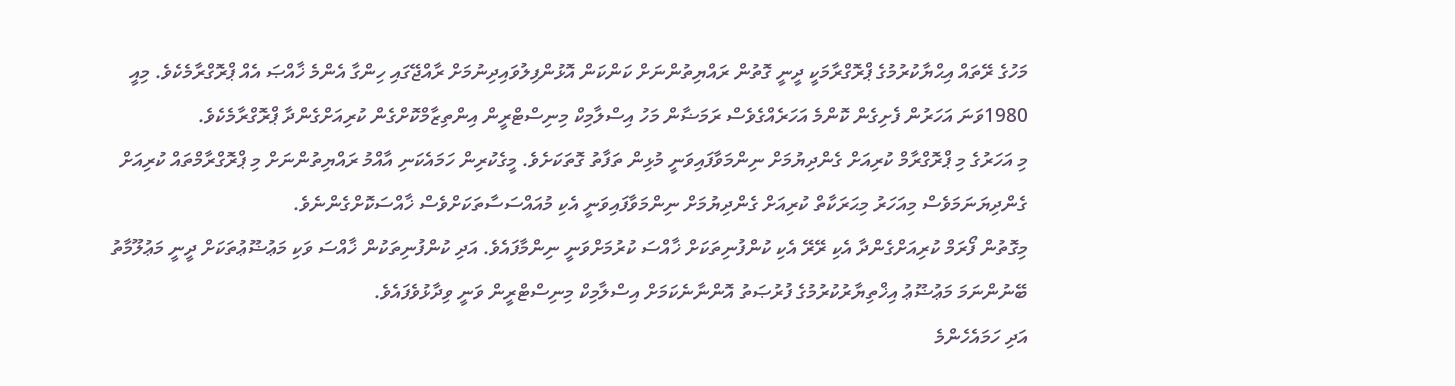މަހުގެ ރޭތައް އިޙްޔާކުރުމުގެ ޕްރޮގްރާމަކީ ދީނީ ގޮތުން ރައްޔިތުންނަށް ކަންކަން އޮޅުންފިލުވައިދިނުމަށް ރާއްޖޭގައި ހިންގާ އެންމެ ޚާއްޞަ އެއް ޕްރޮގްރާމެކެވެ. މިއީ 1980ވަނަ އަހަރުން ފެށިގެން ކޮންމެ އަހަރެއްގެވެސް ރަމަޟާން މަހު އިސްލާމިކް މިނިސްޓްރީން އިންތިޒާމްކޮށްގެން ކުރިއަށްގެންދާ ޕްރޮގްރާމެކެވެ.
މި އަހަރުގެ މި ޕްރޮގްރާމް ކުރިއަށް ގެންދިޔުމަށް ނިންމަވާފައިވަނީ މުޅިން ތަފާތު ގޮތަކަށެވެ. މީގެކުރިން ހަމައެކަނި އާއްމު ރައްޔިތުންނަށް މި ޕްރޮގްރާމްތައް ކުރިއަށް ގެންދިޔަނަމަވެސް މިއަހަރު މިޙަރަކާތް ކުރިއަށް ގެންދިޔުމަށް ނިންމަވާފައިވަނީ އެކި މުއައްސަސާތަކަށްވެސް ޚާއްސަކޮށްގެންނެވެ.
މިގޮތުން ފޯރަމް ކުރިއަށްގެންދާ އެކި ރޭރޭ އެކި ކުންފުނިތަކަށް ޚާއްސަ ކުރުމަށްވަނީ ނިންމާފައެވެ. އަދި ކުންފުނިތަކުން ޚާއްސަ ވަކި މަޢުޟޫޢުތަކަށް ދީނީ މަޢުލޫމާތު ބޭނުންނަމަ މަޢުޟޫޢު އިޚްތިޔާރުކުރުމުގެ ފުރުޞަތު އޮންނާނެކަމަށް އިސްލާމިކް މިނިސްޓްރީން ވަނީ ވިދާޅުވެފައެވެ.
އަދި ހަމައެހެންމެ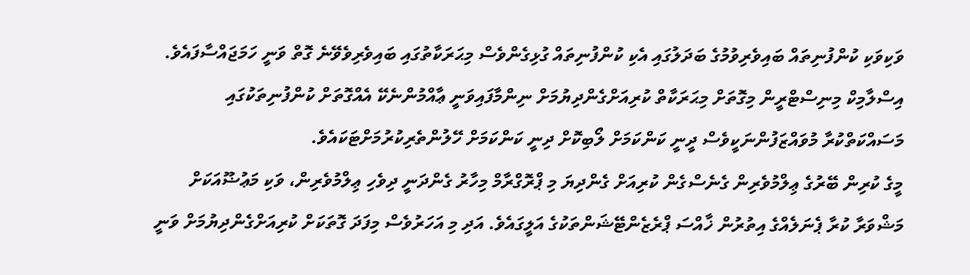ވަކިވަކި ކުންފުނިތައް ބައިވެރިވުމުގެ ބަދަލުގައި އެކި ކުންފުނިތައް ގުޅިގެންވެސް މިޙަރަކާތުގައި ބައިވެރިވެވޭނެ ގޮތް ވަނީ ހަމަޖައްސާފައެވެ. އިސްލާމިކް މިނިސްޓްރީން މިގޮތަށް މިޙަރަކާތް ކުރިއަށްގެންދިޔުމަށް ނިންމާފައިވަނީ ޢާއްމުންނެކޭ އެއްގޮތަށް ކުންފުނިތަކުގައި މަސައްކަތްކުރާ މުވައްޒަފުންނަކީވެސް ދީނީ ކަންކަމަށް ލޯބިކޮށް ދިނީ ކަންކަމަށް ހޭލުންތެރިކުރުމަށްޓަކައެވެ.
މީގެ ކުރިން ބޭރުގެ ޢިލްމުވެރިން ގެނެސްގެން ކުރިއަށް ގެންދިޔަ މި ޕްރޮގްރާމް މިހާރު ގެންދަނީ ދިވެހި ޢިލްމުވެރިން، ވަކި މަޢުޟޫއަކަށް މަޝްވަރާ ކުރާ ޕެނަލެއްގެ އިތުރުން ޚާއްސަ ޕްރެޒެންޓޭޝަންތަކުގެ އަލީގައެވެ. އަދި މި އަހަރުވެސް މިފަދަ ގޮތަކަށް ކުރިއަށްގެންދިޔުމަށް ވަނީ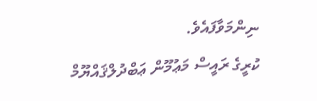ނިންމަވާފައެވެ.
ކުރީގެ ރައީސް މަޢުމޫން ޢަބްދުލްޤައްޔޫމް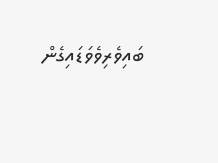ބައިވެރިވެވަޑައިގެން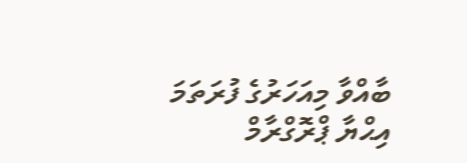ބާއްވާ މިއަހަރުގެ ފުރަތަމަ އިޙްޔާ ޕްރޮގްރާމް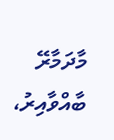މާދަމާރޭ ބާއްވާއިރު،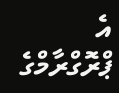އެ ޕްރޮގްރާމްގެ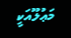މަޢުލޫއަކީ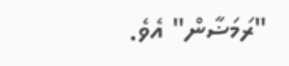"ރަމަޟާން" އެވެ.